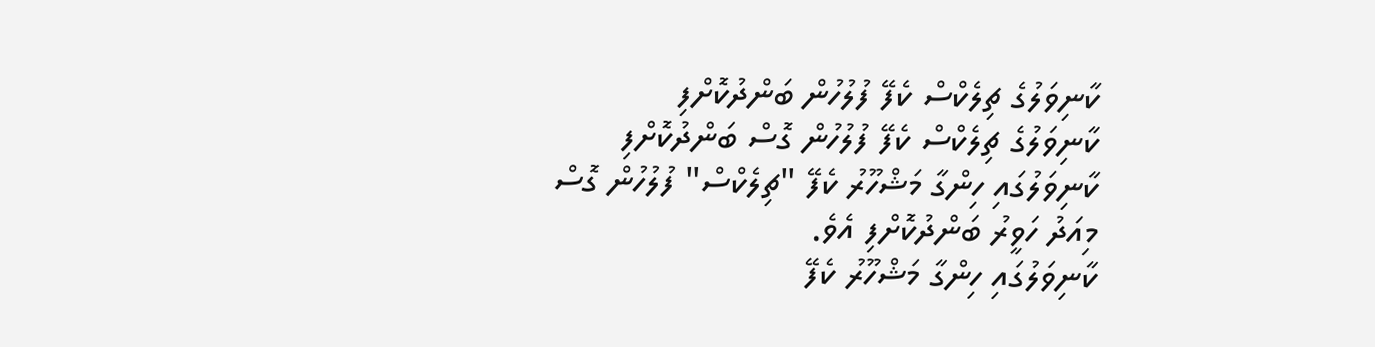ކާނިވަލުގެ ޗިލެކްސް ކެފޭ ފުލުހުން ބަންދުކޮށްފި
ކާނިވަލުގެ ޗިލެކްސް ކެފޭ ފުލުހުން ގޮސް ބަންދުކޮށްފި
ކާނިވަލުގައި ހިންގާ މަޝްހޫރު ކެފޭ "ޗިލެކްސް" ފުލުހުން ގޮސް މިއަދު ހަވީރު ބަންދުކޮށްފި އެވެ.
ކާނިވަލުގައި ހިންގާ މަޝްހޫރު ކެފޭ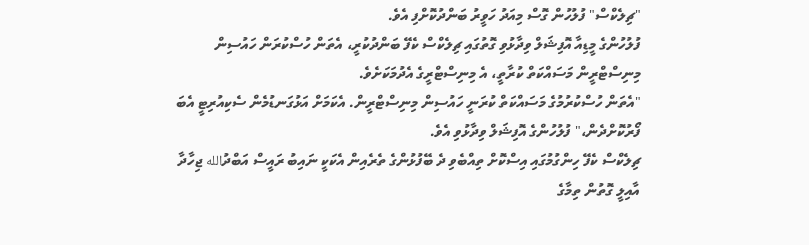"ޗިލެކްސް" ފުލުހުން ގޮސް މިއަދު ހަވީރު ބަންދުކޮށްފި އެވެ.
ފުލުހުންގެ މީޑިއާ އޮފިޝަލް ވިދާޅުވި ގޮތުގައި ޗިލެކްސް ކެފޭ ބަންދުކުރީ، އެތަން ހުސްކުރަން ހައުސިން މިނިސްޓްރީން މަސައްކަތް ކުރާތީ، އެ މިނިސްޓްރީގެ އެދުމަކަށެވެ.
"އެތަން ހުސްކުރުމުގެ މަސައްކަތް ކުރަނީ ހައުސިން މިނިސްޓްރީން. އެކަމަށް އަޅުގަނޑުމެން ސެކިއުރިޓީ އެބަ ފޯރުކޮށްދެން،" ފުލުހުންގެ އޮފިޝަލް ވިދާޅުވި އެވެ.
ޗިލެކްސް ކެފޭ ހިންގުމުގައި އިސްކޮށް ތިއްބެވި ދެ ބޭފުޅުންގެ ތެރެއިން އެކަކީ ނައިބު ރައީސް އަބްދުالله ޖިހާދާ އާއިލީ ގޮތުން ތިމާގެ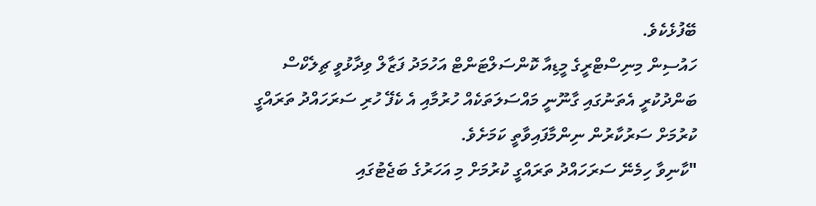ބޭފުޅެކެވެ.
ހައުސިން މިނިސްޓްރީގެ މީޑިއާ ކޮންސަލްޓަންޓް އަހުމަދު ފަޒާލް ވިދާޅުވީ ޗިލެކްސް ބަންދުކުރީ އެތަނުގައި ގާނޫނީ މައްސަލަތަކެއް ހުރުމާއި އެ ކެފޭ ހުރި ސަރަހައްދު ތަރައްގީ ކުރުމަށް ސަރުކާރުން ނިންމާފައިވާތީ ކަމަށެވެ.
"ކާނިވާ ހިމެނޭ ސަރަހައްދު ތަރައްގީ ކުރުމަށް މި އަހަރުގެ ބަޖެޓުގައި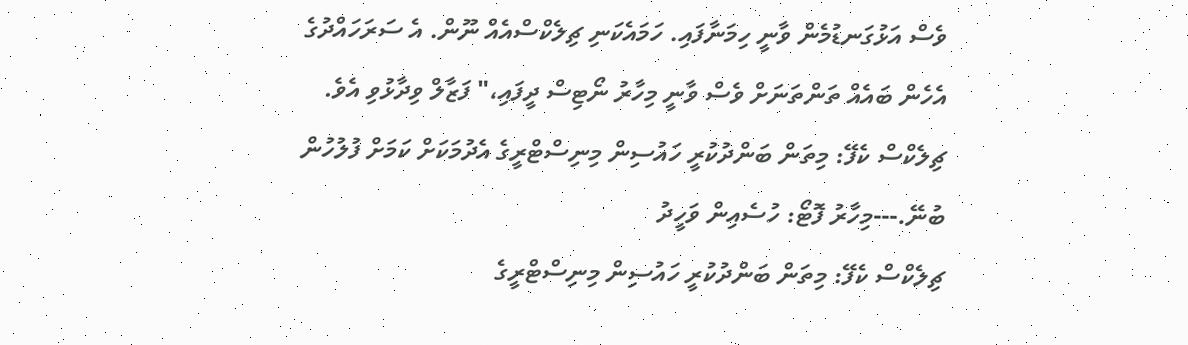ވެސް އަޅުގަނޑުމެން ވާނީ ހިމަނާފައި. ހަމައެކަނި ޗިލެކްސްއެއް ނޫން. އެ ސަރަހައްދުގެ އެހެން ބައެއް ތަންތަނަށް ވެސް ވާނީ މިހާރު ނޯޓިސް ދީފައި،" ފަޒާލް ވިދާޅުވި އެވެ.
ޗިލެކްސް ކެފޭ: މިތަން ބަންދުކުރީ ހައުސިން މިނިސްޓްރީގެ އެދުމަކަށް ކަމަށް ފުލުހުން ބުނޭ.---މިހާރު ފޮޓޯ: ހުސެއިން ވަހީދު
ޗިލެކްސް ކެފޭ: މިތަން ބަންދުކުރީ ހައުސިން މިނިސްޓްރީގެ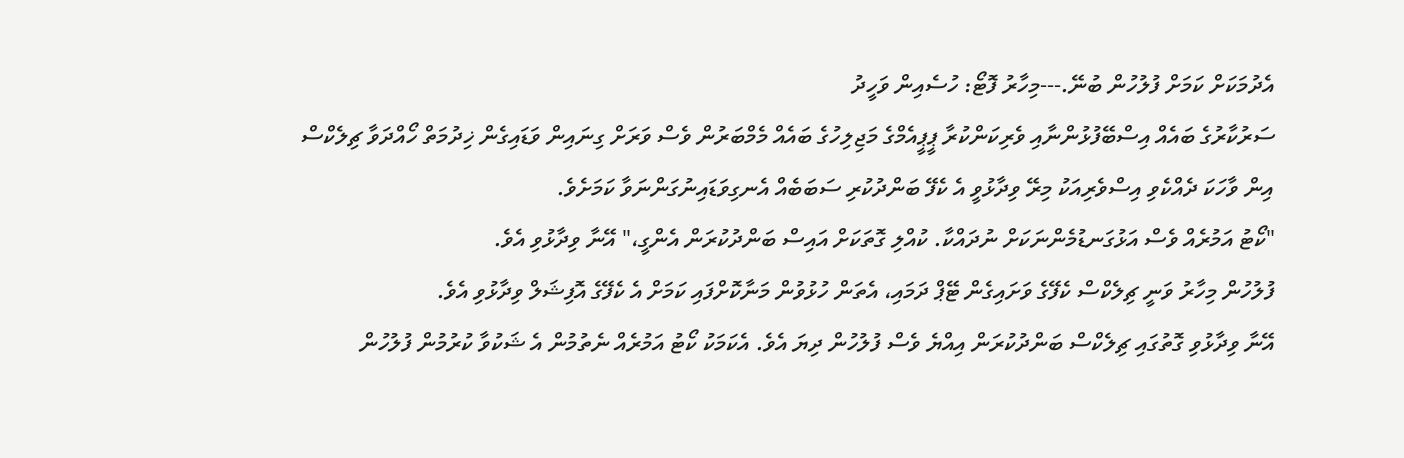އެދުމަކަށް ކަމަށް ފުލުހުން ބުނޭ.---މިހާރު ފޮޓޯ: ހުސެއިން ވަހީދު
ސަރުކާރުގެ ބައެއް އިސްބޭފުޅުންނާއި ވެރިކަންކުރާ ޕީޕީއެމްގެ މަޖިލިހުގެ ބައެއް މެމްބަރުން ވެސް ވަރަށް ގިނައިން ވަޑައިގެން ޚިދުމަތް ހޯއްދަވާ ޗިލެކްސް އިން ވާހަކަ ދެއްކެވި އިސްވެރިއަކު މިރޭ ވިދާޅުވީ އެ ކެފޭ ބަންދުކުރި ސަބަބެއް އެނގިވަޑައިނުގަންނަވާ ކަމަށެވެ.
"ކޯޓު އަމުރެއް ވެސް އަޅުގަނޑުމެންނަކަށް ނުދައްކާ. ކުއްލި ގޮތަކަށް އައިސް ބަންދުކުރަން އެންގީ،" އޭނާ ވިދާޅުވި އެވެ.
ފުލުހުން މިހާރު ވަނީ ޗިލެކްސް ކެފޭގެ ވަށައިގެން ޓޭޕް ދަމައި، އެތަން ހުޅުވުން މަނާކޮށްފައި ކަމަށް އެ ކެފޭގެ އޮފިޝަލް ވިދާޅުވި އެވެ.
އޭނާ ވިދާޅުވި ގޮތުގައި ޗިލެކްސް ބަންދުކުރަން އިއްޔެ ވެސް ފުލުހުން ދިޔަ އެވެ. އެކަމަކު ކޯޓު އަމުރެއް ނެތުމުން އެ ޝަކުވާ ކުރުމުން ފުލުހުން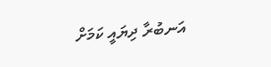އަނބުރާ ދިޔައީ ކަމަށް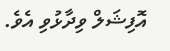އޮފިޝަލް ވިދާޅުވި އެވެ.